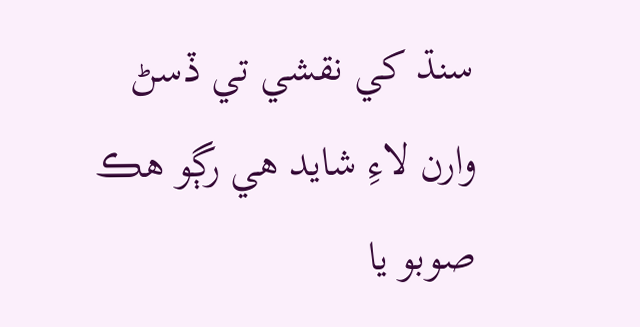سنڌ کي نقشي تي ڏسڻ وارن لاءِ شايد هي رڳو هڪ صوبو يا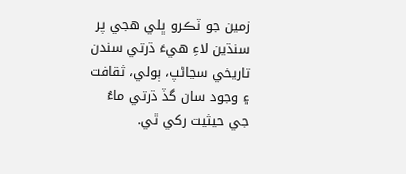زمين جو ٽڪرو ڀلي هجي پر سنڌين لاءِ هيءَ ڌرتي سندن تاريخي سڃاڻپ، ٻولي، ثقافت ۽ وجود سان گڏ ڌرتي ماءُ جي حيثيت رکي ٿي.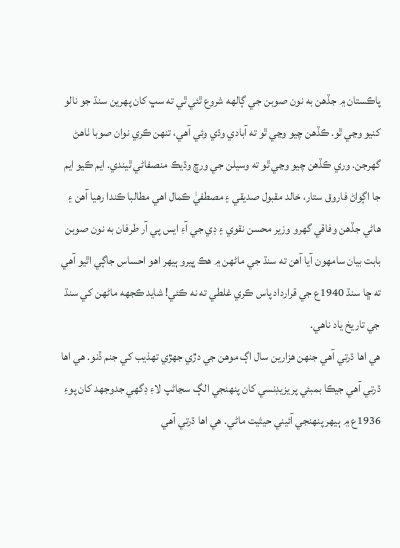پاڪستان ۾ جڏهن به نون صوبن جي ڳالهه شروع ٿئي ٿي ته سڀ کان پهرين سنڌ جو نالو کنيو وڃي ٿو. ڪڏهن چيو وڃي ٿو ته آبادي وڌي وئي آهي، تنهن ڪري نوان صوبا ٺاهڻ گهرجن. وري ڪڏهن چيو وڃي ٿو ته وسيلن جي ورڇ وڌيڪ منصفاڻي ٿيندي. ايم ڪيو ايم جا اڳواڻ فاروق ستار، خالد مقبول صديقي ۽ مصطفيٰ ڪمال اهي مطالبا ڪندا رهيا آهن ۽ هاڻي جڏهن وفاقي گهرو وزير محسن نقوي ۽ ڊي جي آءِ ايس پي آر طرفان به نون صوبن بابت بيان سامهون آيا آهن ته سنڌ جي ماڻهن ۾ هڪ ڀيرو ٻيهر اهو احساس جاڳي اٿيو آهي ته ڇا سنڌ 1940ع جي قرارداد پاس ڪري غلطي ته نه ڪئي! شايد ڪجهه ماڻهن کي سنڌ جي تاريخ ياد ناهي.
هي اها ڌرتي آهي جنهن هزارين سال اڳ موهن جي دڙي جهڙي تهذيب کي جنم ڏنو. هي اها ڌرتي آهي جيڪا بمبئي پريزيڊنسي کان پنهنجي الڳ سڃاڻپ لاءِ ڊگهي جدوجهد کان پوءِ 1936ع ۾ ٻيهر پنهنجي آئيني حيثيت ماڻي. هي اها ڌرتي آهي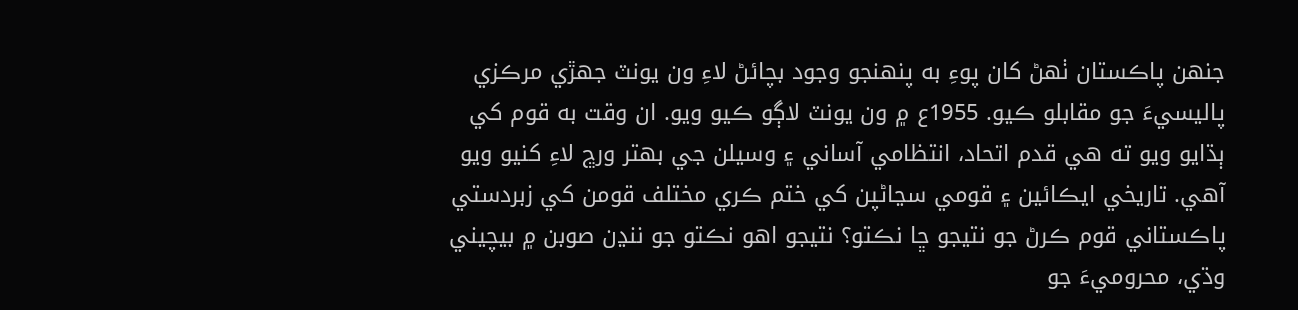جنهن پاڪستان ٺهڻ کان پوءِ به پنهنجو وجود بچائڻ لاءِ ون يونٽ جهڙي مرڪزي پاليسيءَ جو مقابلو ڪيو. 1955ع ۾ ون يونٽ لاڳو ڪيو ويو. ان وقت به قوم کي ٻڌايو ويو ته هي قدم اتحاد، انتظامي آساني ۽ وسيلن جي بهتر ورڇ لاءِ کنيو ويو آهي. تاريخي ايڪائين ۽ قومي سڃاڻپن کي ختم ڪري مختلف قومن کي زبردستي پاڪستاني قوم ڪرڻ جو نتيجو ڇا نڪتو؟ نتيجو اهو نڪتو جو ننڍن صوبن ۾ بيچيني وڌي، محروميءَ جو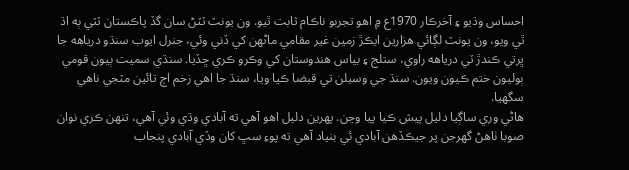احساس وڌيو ۽ آخرڪار 1970ع ۾ اهو تجربو ناڪام ثابت ٿيو. ون يونٽ ٽٽڻ سان گڏ پاڪستان ٽٽي ٻه اڌ ٿي ويو، ون يونٽ لڳائي هزارين ايڪڙ زمين غير مقامي ماڻهن کي ڏني وئي، جنرل ايوب سنڌو درياهه جا ڀرتي ڪندڙ ٽي درياهه راوي، ستلج ۽ بياس هندوستان کي وڪرو ڪري ڇڏيا. سنڌي سميت ٻيون قومي ٻوليون ختم ڪيون ويون. سنڌ جي وسيلن تي قبضا ڪيا ويا، سنڌ جا اهي زخم اڄ تائين مٽجي ناهي سگهيا.
هاڻي وري ساڳيا دليل پيش ڪيا پيا وڃن. پهرين دليل اهو آهي ته آبادي وڌي وئي آهي، تنهن ڪري نوان صوبا ٺاهڻ گهرجن پر جيڪڏهن آبادي ئي بنياد آهي ته پوءِ سڀ کان وڏي آبادي پنجاب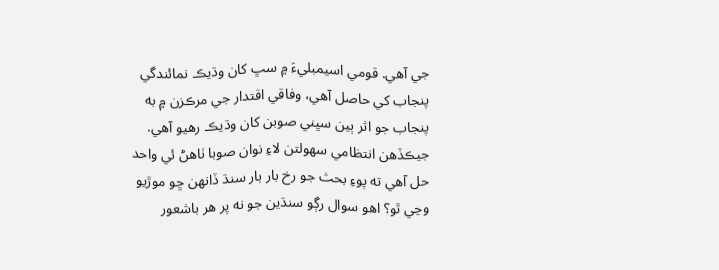جي آهي. قومي اسيمبليءَ ۾ سڀ کان وڌيڪ نمائندگي پنجاب کي حاصل آهي، وفاقي اقتدار جي مرڪزن ۾ به پنجاب جو اثر ٻين سڀني صوبن کان وڌيڪ رهيو آهي. جيڪڏهن انتظامي سهولتن لاءِ نوان صوبا ٺاهڻ ئي واحد حل آهي ته پوءِ بحث جو رخ بار بار سنڌ ڏانهن ڇو موڙيو وڃي ٿو؟ اهو سوال رڳو سنڌين جو نه پر هر باشعور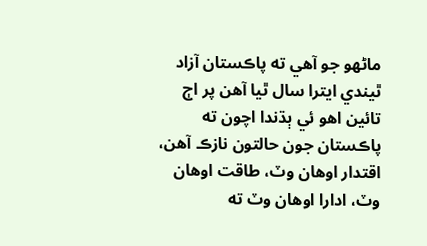ماڻهو جو آهي ته پاڪستان آزاد ٿيندي ايترا سال ٿيا آهن پر اڄ تائين اهو ئي ٻڌندا اچون ته پاڪستان جون حالتون نازڪ آهن، اقتدار اوهان وٽ، طاقت اوهان وٽ، ادارا اوهان وٽ ته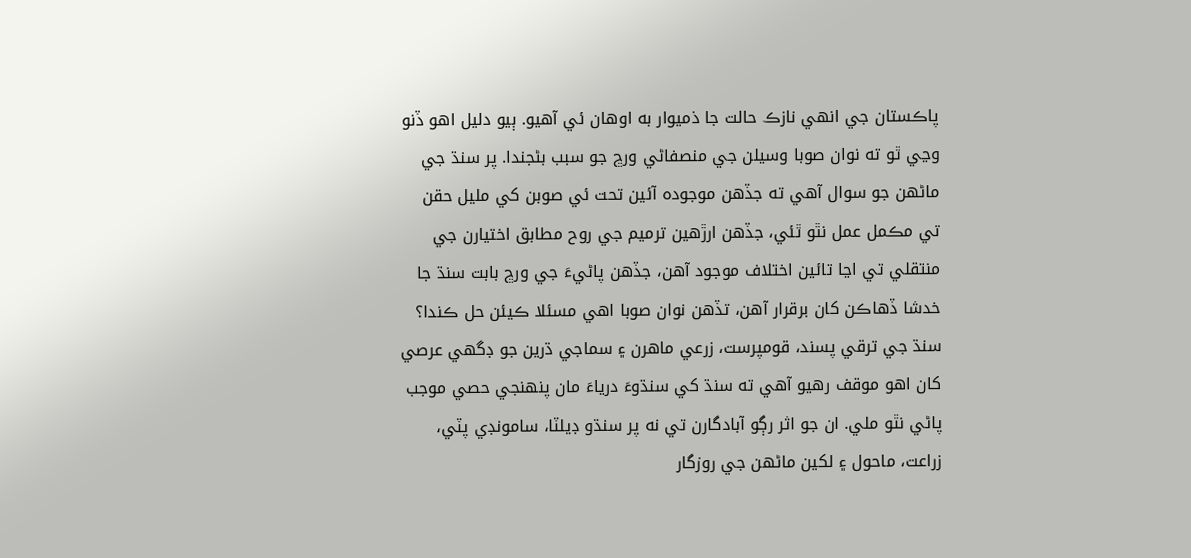پاڪستان جي انهي نازڪ حالت جا ذميوار به اوهان ئي آهيو. ٻيو دليل اهو ڏنو وڃي ٿو ته نوان صوبا وسيلن جي منصفاڻي ورڇ جو سبب بڻجندا. پر سنڌ جي ماڻهن جو سوال آهي ته جڏهن موجوده آئين تحت ئي صوبن کي مليل حقن تي مڪمل عمل نٿو ٿئي، جڏهن ارڙهين ترميم جي روح مطابق اختيارن جي منتقلي تي اڃا تائين اختلاف موجود آهن، جڏهن پاڻيءَ جي ورڇ بابت سنڌ جا خدشا ڏهاڪن کان برقرار آهن، تڏهن نوان صوبا اهي مسئلا ڪيئن حل ڪندا؟
سنڌ جي ترقي پسند، قومپرست، زرعي ماهرن ۽ سماجي ڌرين جو ڊگهي عرصي کان اهو موقف رهيو آهي ته سنڌ کي سنڌوءَ درياءَ مان پنهنجي حصي موجب پاڻي نٿو ملي. ان جو اثر رڳو آبادگارن تي نه پر سنڌو ڊيلٽا، سامونڊي پٽي، زراعت، ماحول ۽ لکين ماڻهن جي روزگار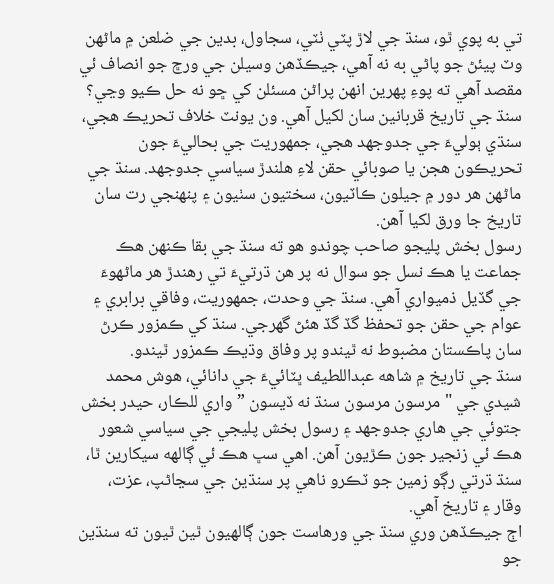تي به پوي ٿو، سنڌ جي لاڙ پٽي ٺٽي، سجاول، بدين جي ضلعن ۾ ماڻهن وٽ پيئڻ جو پاڻي به نه آهي، جيڪڏهن وسيلن جي ورڇ جو انصاف ئي مقصد آهي ته پوءِ پهرين انهن پراڻن مسئلن کي ڇو نه حل ڪيو وڃي؟
سنڌ جي تاريخ قربانين سان لکيل آهي. ون يونٽ خلاف تحريڪ هجي، سنڌي ٻوليءَ جي جدوجهد هجي، جمهوريت جي بحاليءَ جون تحريڪون هجن يا صوبائي حقن لاءِ هلندڙ سياسي جدوجهد. سنڌ جي ماڻهن هر دور ۾ جيلون ڪاٽيون، سختيون سٺيون ۽ پنهنجي رت سان تاريخ جا ورق لکيا آهن.
رسول بخش پليجو صاحب چوندو هو ته سنڌ جي بقا ڪنهن هڪ جماعت يا هڪ نسل جو سوال نه پر هن ڌرتيءَ تي رهندڙ هر ماڻهوءَ جي گڏيل ذميواري آهي. سنڌ جي وحدت، جمهوريت، وفاقي برابري ۽ عوام جي حقن جو تحفظ گڏ گڏ هئڻ گهرجي. سنڌ کي ڪمزور ڪرڻ سان پاڪستان مضبوط نه ٿيندو پر وفاق وڌيڪ ڪمزور ٿيندو.
سنڌ جي تاريخ ۾ شاهه عبداللطيف ڀٽائيءَ جي دانائي، هوش محمد شيدي جي "مرسون مرسون سنڌ نه ڏيسون ” واري للڪار، حيدر بخش جتوئي جي هاري جدوجهد ۽ رسول بخش پليجي جي سياسي شعور هڪ ئي زنجير جون ڪڙيون آهن. اهي سڀ هڪ ئي ڳالهه سيکارين ٿا، سنڌ ڌرتي رڳو زمين جو ٽڪرو ناهي پر سنڌين جي سڃاڻپ، عزت، وقار ۽ تاريخ آهي.
اڄ جيڪڏهن وري سنڌ جي ورهاست جون ڳالهيون ٿين ٿيون ته سنڌين جو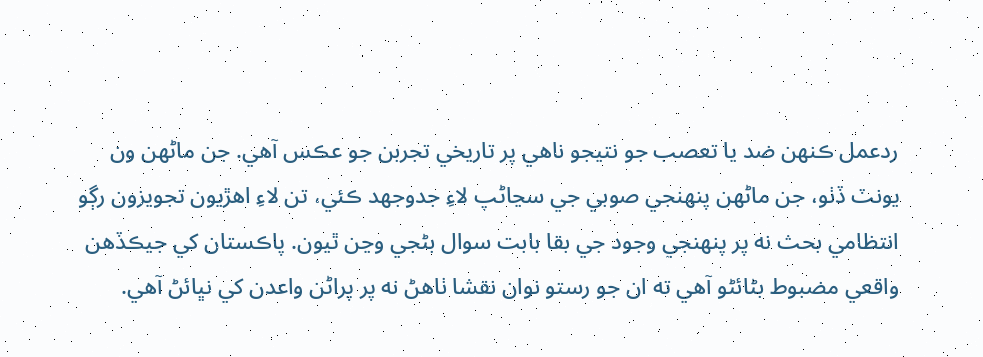ردعمل ڪنهن ضد يا تعصب جو نتيجو ناهي پر تاريخي تجربن جو عڪس آهي. جن ماڻهن ون يونٽ ڏٺو، جن ماڻهن پنهنجي صوبي جي سڃاڻپ لاءِ جدوجهد ڪئي، تن لاءِ اهڙيون تجويزون رڳو انتظامي بحث نه پر پنهنجي وجود جي بقا بابت سوال بڻجي وڃن ٿيون. پاڪستان کي جيڪڏهن واقعي مضبوط بڻائڻو آهي ته ان جو رستو نوان نقشا ٺاهڻ نه پر پراڻن واعدن کي نڀائڻ آهي.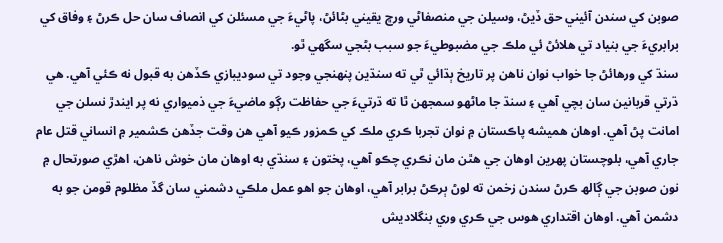صوبن کي سندن آئيني حق ڏيڻ، وسيلن جي منصفاڻي ورڇ يقيني بڻائڻ، پاڻيءَ جي مسئلن کي انصاف سان حل ڪرڻ ۽ وفاق کي برابريءَ جي بنياد تي هلائڻ ئي ملڪ جي مضبوطيءَ جو سبب بڻجي سگهي ٿو.
سنڌ کي ورهائڻ جا خواب نوان ناهن پر تاريخ ٻڌائي ٿي ته سنڌين پنهنجي وجود تي سوديبازي ڪڏهن به قبول نه ڪئي آهي. هي ڌرتي قربانين سان بچي آهي ۽ سنڌ جا ماڻهو سمجهن ٿا ته ڌرتيءَ جي حفاظت رڳو ماضيءَ جي ذميواري نه پر ايندڙ نسلن جي امانت پڻ آهي. اوهان هميشه پاڪستان ۾ نوان تجربا ڪري ملڪ کي ڪمزور ڪيو آهي هن وقت جڏهن ڪشمير ۾ انساني قتل عام جاري آهي، بلوچستان پهرين اوهان جي هٿن مان نڪري چڪو آهي، پختون ۽ سنڌي به اوهان مان خوش ناهن، اهڙي صورتحال ۾ نون صوبن جي ڳالھ ڪرڻ سندن زخمن ته لوڻ ٻرڪڻ برابر آهي، اوهان جو اهو عمل ملڪي دشمني سان گڏ مظلوم قومن جو به دشمن آهي. اوهان اقتداري هوس جي ڪري وري بنگلاديش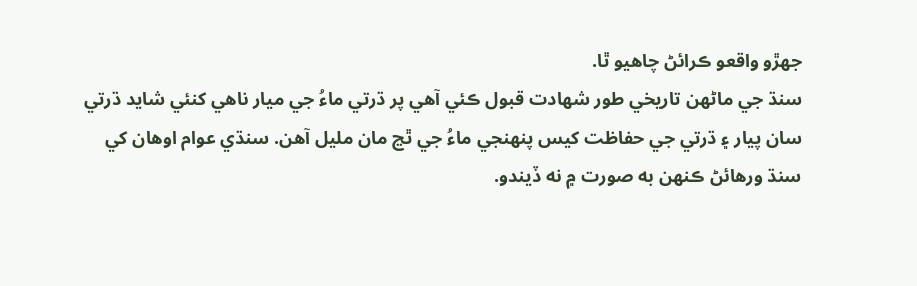جهڙو واقعو ڪرائڻ چاهيو ٿا.
سنڌ جي ماڻهن تاريخي طور شهادت قبول ڪئي آهي پر ڌرتي ماءُ جي ميار ناهي کنئي شايد ڌرتي سان پيار ۽ ڌرتي جي حفاظت کيس پنهنجي ماءُ جي ٿڃ مان مليل آهن. سنڌي عوام اوهان کي سنڌ ورهائڻ ڪنهن به صورت ۾ نه ڏيندو.